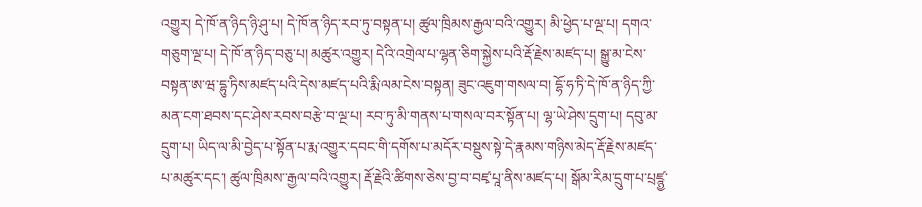འགྱུར། དེ་ཁོ་ན་ཉིད་ཉི་ཤུ་པ། དེ་ཁོ་ན་ཉིད་རབ་ཏུ་བསྟན་པ། ཚུལ་ཁྲིམས་རྒྱལ་བའི་འགྱུར། མི་ཕྱེད་པ་ལྔ་པ། དགའ་གཅུག་ལྔ་པ། དེ་ཁོ་ན་ཉིད་བཅུ་པ། མཚུར་འགྱུར། དེའི་འགྲེལ་པ་ལྷན་ཅིག་སྐྱེས་པའི་རྡོ་རྗེས་མཛད་པ། སྒྱུ་མ་ངེས་བསྟན་ཨ་ཝ་དྷུ་ཏིས་མཛད་པའི་དེས་མཛད་པའི་རྨི་ལམ་ངེས་བསྟན། ཟུང་འཇུག་གསལ་བ། དྷོ་ཧ་ཏི་དེ་ཁོ་ན་ཉིད་ཀྱི་མན་ངག་ཐབས་དང་ཤེས་རབས་བརྩེ་བ་ལྔ་པ། རབ་ཏུ་མི་གནས་པ་གསལ་བར་སྟོན་པ། ལྷ་ཡེ་ཤེས་དྲུག་པ། དབུ་མ་དྲུག་པ། ཡིད་ལ་མི་བྱེད་པ་སྟོན་པ་རྨ་འགྱུར་དབང་གི་དགོས་པ་མདོར་བསྡུས་སྟེ་དེ་རྣམས་གཉིས་མེད་རྡོ་རྗེས་མཛད་པ་མཚུར་དང་། ཚུལ་ཁྲིམས་་རྒྱལ་བའི་འགྱུར། རྡོ་རྗེའི་ཚིགས་ཅེས་བྱ་བ་བཛྭ་པཱ་ནིས་མཛད་པ། སྒོམ་རིམ་དྲུག་པ་པྲཛྙྱ་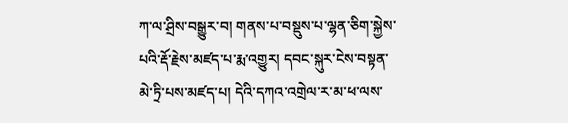ཀ་ལ་ཤྲིས་བསྒྱུར་བ། གནས་པ་བསྡུས་པ་ལྷན་ཅིག་སྐྱེས་པའི་རྡོ་རྗེས་མཛད་པ་རྨ་འགྱུར། དབང་སྐུར་ངེས་བསྟན་མེ་ཏྲི་པས་མཛད་པ། དེའི་དཀའ་འགྲེལ་ར་མ་ཕ་ལས་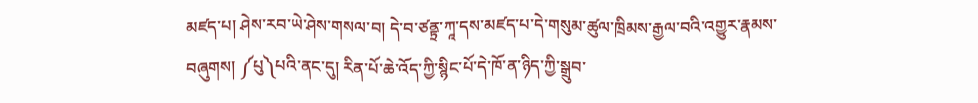མཛད་པ། ཤེས་རབ་ཡེ་ཤེས་གསལ་བ། དེ་བ་ཙནྟྲ་ཀཱ་དས་མཛད་པ་དེ་གསུམ་ཚུལ་ཁྲིམས་རྒྱལ་བའི་འགྱུར་རྣམས་བཞུགས། ༼པུ༽པའི་ནང་དུ། རིན་པོ་ཆེ་འོད་ཀྱི་སྙིང་པོ་དེ་ཁོ་ན་ཉིད་ཀྱི་སྒྲུབ་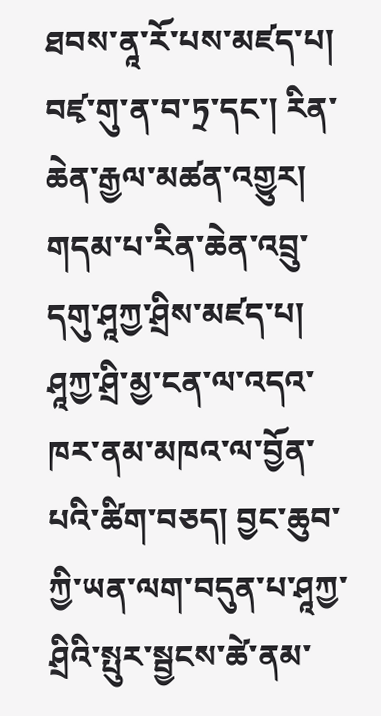ཐབས་ནཱ་རོ་པས་མཛད་པ། བཛྭ་གུ་ན་བ་ཏྲ་དང་། རིན་ཆེན་རྒྱལ་མཚན་འགྱུར། གདམ་པ་རིན་ཆེན་འབྲུ་དགུ་ཤཱཀྱ་ཤྲིས་མཛད་པ། ཤཱཀྱ་ཤྲི་མྱ་ངན་ལ་འདའ་ཁར་ནམ་མཁའ་ལ་བྱོན་པའི་ཚིག་བཅད། བྱང་ཆུབ་ཀྱི་ཡན་ལག་བདུན་པ་ཤཱཀྱ་ཤྲིའི་སྤུར་སྦྱངས་ཚེ་ནམ་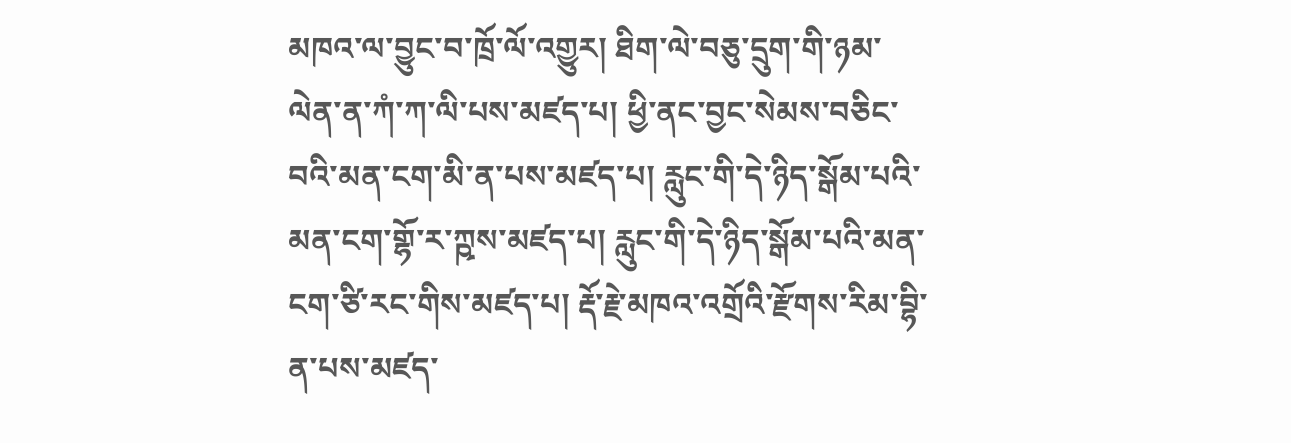མཁའ་ལ་བྱུང་བ་ཁྲོ་ལོ་འགྱུར། ཐིག་ལེ་བཅུ་དྲུག་གི་ཉམ་ལེན་ན་ཀཾ་ཀ་ལི་པས་མཛད་པ། ཕྱི་ནང་བྱང་སེམས་བཅིང་བའི་མན་ངག་མི་ན་པས་མཛད་པ། རླུང་གི་དེ་ཉིད་སྒོམ་པའི་མན་ངག་གྷོ་ར་ཀྵས་མཛད་པ། རླུང་གི་དེ་ཉིད་སྒོམ་པའི་མན་ངག་ཙི་རང་གིས་མཛད་པ། རྡོ་རྗེ་མཁའ་འགྲོའི་རྫོགས་རིམ་བྷི་ན་པས་མཛད་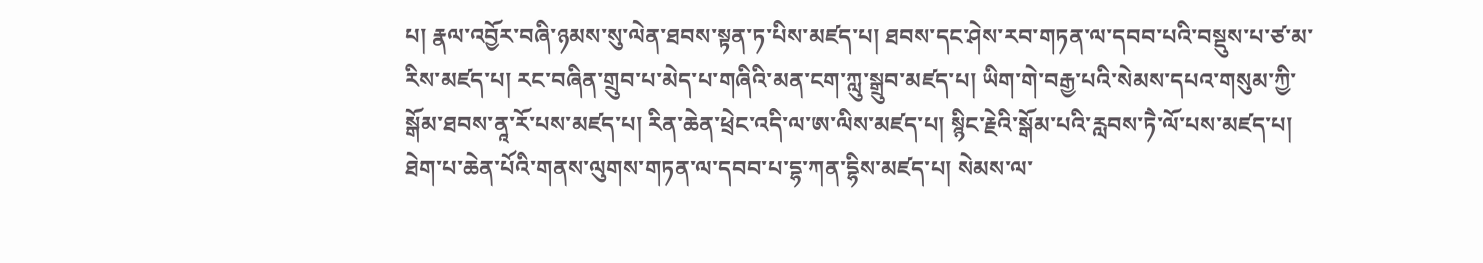པ། རྣལ་འབྱོར་བཞི་ཉམས་སུ་ལེན་ཐབས་སྟན་ཏ་པིས་མཛད་པ། ཐབས་དང་ཤེས་རབ་གཏན་ལ་དབབ་པའི་བསྡུས་པ་ཙ་མ་རིས་མཛད་པ། རང་བཞིན་གྲུབ་པ་མེད་པ་གཞིའི་མན་ངག་ཀླུ་སྒྲུབ་མཛད་པ། ཡིག་གེ་བརྒྱ་པའི་སེམས་དཔའ་གསུམ་ཀྱི་སྒོམ་ཐབས་ནཱ་རོ་པས་མཛད་པ། རིན་ཆེན་ཕྲེང་འདི་ལ་ཨ་ལིས་མཛད་པ། སྙིང་རྗེའི་སྒོམ་པའི་རླབས་ཏཻ་ལོ་པས་མཛད་པ། ཐེག་པ་ཆེན་པོའི་གནས་ལུགས་གཏན་ལ་དབབ་པ་དྷ་ཀན་དྷིས་མཛད་པ། སེམས་ལ་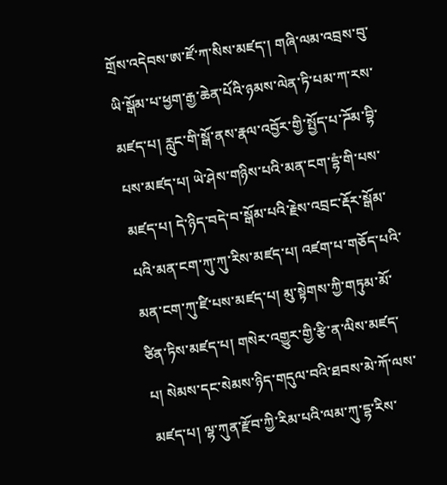གྲོས་འདེབས་ཨ་ཛོ་ཀ་སིས་མཛད་། གཞི་ལམ་འབྲས་བུ་ཡི་སྒོམ་པ་ཕྱག་རྒྱ་ཆེན་པོའི་ཉམས་ལེན་ཏི་པམ་ཀ་རས་མཛད་པ། རླུང་གི་སྒོ་ནས་རྣལ་འབྱོར་གྱི་སྤྱོད་པ་ཌོམ་བྷི་པས་མཛད་པ། ཡེ་ཤེས་གཉིས་པའི་མན་ངག་དྷཾ་གི་པས་མཛད་པ། དེ་ཉིད་བདེ་བ་སྒོམ་པའི་རྗེས་འབྲང་རྡོར་སྒོམ་པའི་མན་ངག་ཀུ་ཀུ་རིས་མཛད་པ། འཛག་པ་གཅོད་པའི་མན་ངག་ཀུ་ཛི་པས་མཛད་པ། མུ་སྟེགས་ཀྱི་གཏུམ་མོ་ཙིན་ཏིས་མཛད་པ། གསེར་འགྱུར་གྱི་རྩི་ན་ལིས་མཛད་པ། སེམས་དང་སེམས་ཉིད་གདུལ་བའི་ཐབས་མེ་ཀོ་ལས་མཛད་པ། ལྷ་ཀུན་རྫོབ་ཀྱི་རིམ་པའི་ལམ་ཀུ་དྷ་རིས་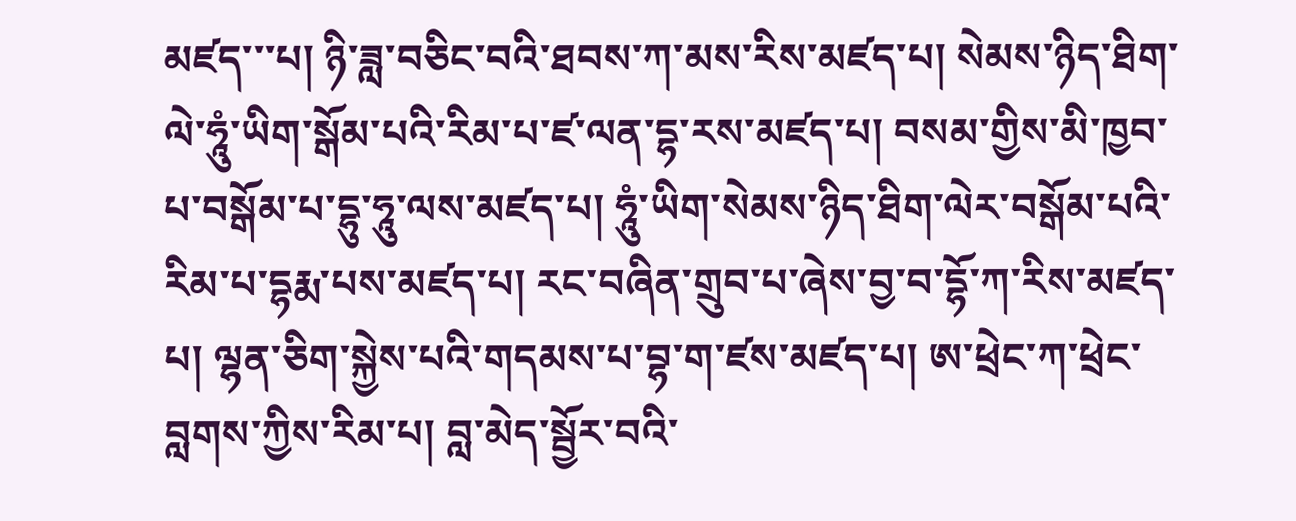མཛད་་་པ། ཉི་ཟླ་བཅིང་བའི་ཐབས་ཀ་མས་རིས་མཛད་པ། སེམས་ཉིད་ཐིག་ལེ་ཧཱུཾ་ཡིག་སྒོམ་པའི་རིམ་པ་ཛ་ལན་དྷ་རས་མཛད་པ། བསམ་གྱིས་མི་ཁྱབ་པ་བསྒོམ་པ་དྷུ་ཧཱུ་ལས་མཛད་པ། ཧཱུཾ་ཡིག་སེམས་ཉིད་ཐིག་ལེར་བསྒོམ་པའི་རིམ་པ་དྷརྨ་པས་མཛད་པ། རང་བཞིན་གྲུབ་པ་ཞེས་བྱ་བ་དྷོ་ཀ་རིས་མཛད་པ། ལྷན་ཅིག་སྐྱེས་པའི་གདམས་པ་བྷ་ག་ཛས་མཛད་པ། ཨ་ཕྲེང་ཀ་ཕྲེང་བླགས་ཀྱིས་རིམ་པ། བླ་མེད་སྦྱོར་བའི་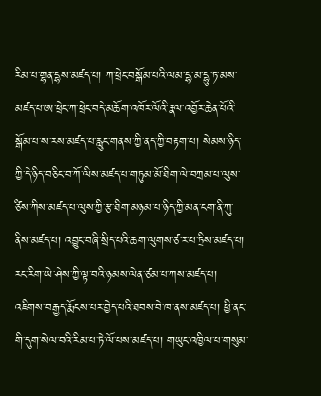རིམ་པ་གྷན་དྷས་མཛད་པ། ཀ་ཕྲེང་བསྒོམ་པའི་ལམ་དྷ་མ་དྷུ་ཏ་མས་མཛད་པ་ཨ་ཕྲེང་ཀ་ཕྲེང་བདེ་མཆོག་འཁོར་ལོའི་རྣལ་འབྱོར་ཆེན་པོའི་སྒོམ་པ་ས་རས་མཛད་པ་རླུང་གནས་ཀྱི་ནད་ཀྱི་བརྟག་པ། སེམས་ཉིད་ཀྱི་དེ་ཉིད་བཅིང་བ་ཀོ་ལིས་མཛད་པ་གཏུམ་མོ་ཐིག་ལེ་བཀྲམ་པ་ལུས་ཙིས་ཀིས་མཛད་པ་ལུས་ཀྱི་རྩ་ཐིག་མཉམ་པ་ཉིད་ཀྱི་མན་ངག་ནི་ཀུ་ནིས་མཛད་པ། འབྱུང་བཞི་སྲིད་པའི་ཆག་ལུགས་ཙ་ར་པ་ཏྲིས་མཛད་པ། རང་རིག་ཡེ་ཤེས་ཀྱི་ལྟ་བའི་ཉམས་ལེན་ཙམ་པ་ཀས་མཛད་པ། འཇིགས་བརྒྱད་རྨོངས་པར་བྱེད་པའི་ཐབས་བེ་ཁ་ནས་མཛད་པ། ཕྱི་ནང་གི་དུག་སེལ་བའི་རིམ་པ་ཏེ་ལོ་པས་མཛད་པ། གཡུང་འཁྱིལ་པ་གསུམ་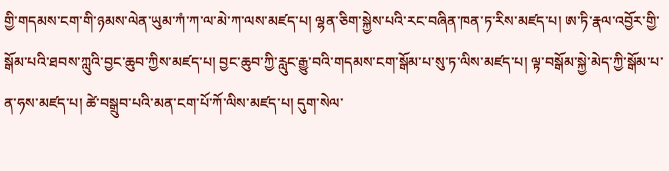གྱི་གདམས་ངག་གི་ཉམས་ལེན་ཡུམ་ཀཾ་ཀ་ལ་མེ་ཀ་ལས་མཛད་པ། ལྷན་ཅིག་སྐྱེས་པའི་རང་བཞིན་ཁན་ཏ་རིས་མཛད་པ། ཨ་ཏི་རྣལ་འབྱོར་གྱི་སྒོམ་པའི་ཐབས་ཀླུའི་བྱང་ཆུབ་ཀྱིས་མཛད་པ། བྱང་ཆུབ་ཀྱི་རླུང་རྒྱུ་བའི་གདམས་ངག་སྒོམ་པ་སུ་ཏ་ལིས་མཛད་པ། ལྟ་བསྒོམ་སྐྱེ་མེད་ཀྱི་སྒོམ་པ་ན་ཧས་མཛད་པ། ཚེ་བསྒྲུབ་པའི་མན་ངག་པོ་ཀོ་ལིས་མཛད་པ། དུག་སེལ་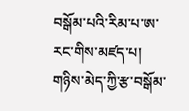བསྒོམ་པའི་རིམ་པ་ཨ་རང་གིས་མཛད་པ། གཉིས་མེད་ཀྱི་རྩ་བསྒོམ་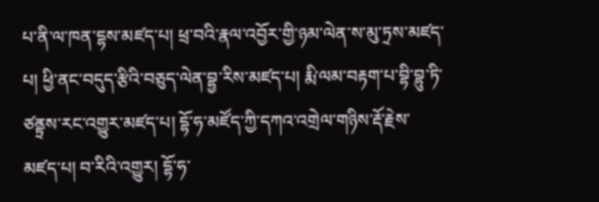པ་ནི་ལ་ཁན་དྷས་མཛད་པ། ཕྲ་བའི་རྣལ་འབྱོར་གྱི་ཉམ་ལེན་ས་མུ་ཏྲས་མཛད་པ། ཕྱི་ནང་བདུད་རྩིའི་བཅུད་ལེན་བྷྱ་རིས་མཛད་པ། རྨི་ལམ་བརྟག་པ་བྷི་བྷུ་ཏི་ཙནྟྲས་རང་འགྱུར་མཛད་པ། དྷོ་ཧ་མཛོད་ཀྱི་དཀའ་འགྲེལ་གཉིས་རྡོ་རྗེས་མཛད་པ། བ་རིའི་འགྱུར། དྷོ་ཧ་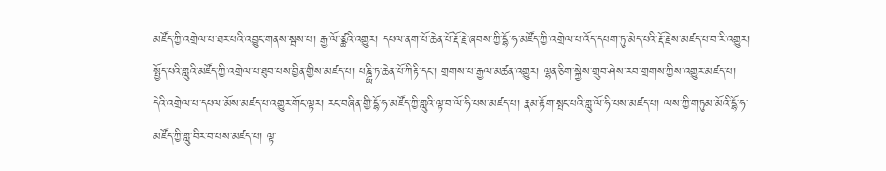མཛོད་ཀྱི་འགྲེལ་པ་ཐར་པའི་འབྱུང་གནས་སྦས་པ། རྒྱ་ལོ་ཙྪའི་འགྱུར། དཔལ་ནག་པོ་ཆེན་པོ་རྡོ་རྗེ་ཞབས་ཀྱི་དྷོ་ཧ་མཛོད་ཀྱི་འགྲེལ་པ་འོད་དཔག་ཏུ་མེད་པའི་རྡོ་རྗེས་མཛད་པ་བ་རི་འགྱུར། སྤྱོད་པའི་གླུའི་མཛོད་ཀྱི་འགྲེལ་པ་ཐུབ་པས་བྱིན་གྱིས་མཛད་པ། པཎྜྻི་ཏ་ཆེན་པོ་ཀིརྟི་དང་། གྲགས་པ་རྒྱལ་མཚན་འགྱུར། ལྷན་ཅིག་སྐྱེས་གྲུབ་ཤེས་རབ་གྲགས་ཀྱིས་འགྱུར་མཛད་པ། དེའི་འགྲེལ་པ་དཔལ་མོས་མཛད་པ་འགྱུར་གོང་ལྟར། རང་བཞིན་གྱི་དྷོ་ཧ་མཛོད་ཀྱི་གླུའི་ལྟ་བ་ལོ་ཧི་པས་མཛད་པ། རྣམ་རྟོག་སྤང་པའི་གླུ་ལོ་ཧི་པས་མཛད་པ། ལས་ཀྱི་གཏུམ་མོའི་དྷོ་ཧ་མཛོད་ཀྱི་གླུ་བིར་བ་པས་མཛད་པ། ལྟ་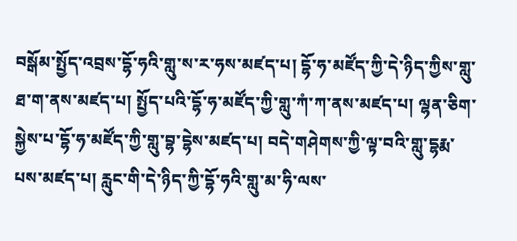བསྒོམ་སྤྱོད་འབྲས་དྷོ་ཧའི་གླུ་ས་ར་ཧས་མཛད་པ། དྷོ་ཧ་མཛོད་ཀྱི་དེ་ཉིད་ཀྱིས་གླུ་ཐ་ག་ནས་མཛད་པ། སྤྱོད་པའི་དྷོ་ཧ་མཛོད་ཀྱི་གླུ་ཀཾ་ཀ་ནས་མཛད་པ། ལྷན་ཅིག་སྐྱེས་པ་དྷོ་ཧ་མཛོད་ཀྱི་གླུ་བྷ་དྷེས་མཛད་པ། བདེ་གཤེགས་ཀྱི་ལྟ་བའི་གླུ་དྷརྨ་པས་མཛད་པ། རླུང་གི་དེ་ཉིད་ཀྱི་དྷོ་ཧའི་གླུ་མ་ཧི་ལས་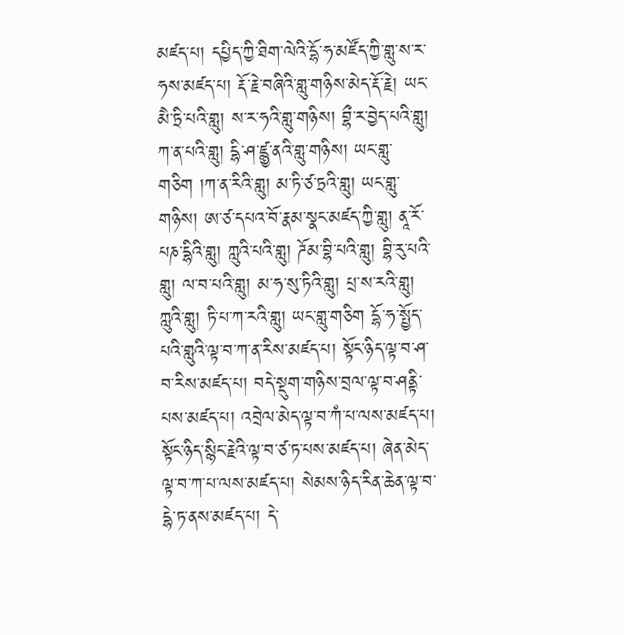མཛད་པ། དཔྱིད་ཀྱི་ཐིག་ལེའི་དྷོ་ཧ་མཛོད་ཀྱི་གླུ་ས་ར་ཧས་མཛད་པ། རྡོ་རྗེ་བཞིའི་གླུ་གཉིས་མེད་རྡོ་རྗེ། ཡང་མཻ་ཏྲི་པའི་གླུ། ས་ར་ཧའི་གླུ་གཉིས། བྷྀ་ར་བྱེད་པའི་གླུ། ཀ་ན་པའི་གླུ། དྷི་ཤ་ཛྙྱ་ནའི་གླུ་གཉིས། ཡང་གླུ་གཅིག །ཀ་ན་རིའི་གླུ། མ་ཏི་ཙ་ཏྲའི་གླུ། ཡང་གླུ་གཉིས། ཨ་ཙ་དཔའ་བོ་རྣམ་སྣང་མཛད་ཀྱི་གླུ། ནཱ་རོ་པཎ་དྷིའི་གླུ། ཀླུའི་པའི་གླུ། ཌོམ་བྷི་པའི་གླུ། བྷི་རུ་པའི་གླུ། ལ་བ་པའི་གླུ། མ་ཧ་སུ་ཏིའི་གླུ། པྲ་ས་རའི་གླུ། ཀླུའི་གླུ། ཏི་པ་ཀ་རའི་གླུ། ཡང་གླུ་གཅིག དྷོ་ཧ་སྤྱོད་པའི་གླུའི་ལྟ་བ་ཀ་ན་རིས་མཛད་པ། སྟོང་ཉིད་ལྟ་བ་ཤ་བ་རིས་མཛད་པ། བདེ་སྡུག་གཉིས་བྲལ་ལྟ་བ་ཤནྟི་པས་མཛད་པ། འབྲེལ་མེད་ལྟ་བ་ཀཾ་པ་ལས་མཛད་པ། སྟོང་ཉིད་སྙིང་རྗེའི་ལྟ་བ་ཙ་ཏ་པས་མཛད་པ། ཞེན་མེད་ལྟ་བ་ཀ་པ་ལས་མཛད་པ། སེམས་ཉིད་རིན་ཆེན་ལྟ་བ་དྷེ་ཏ་ནས་མཛད་པ། དེ་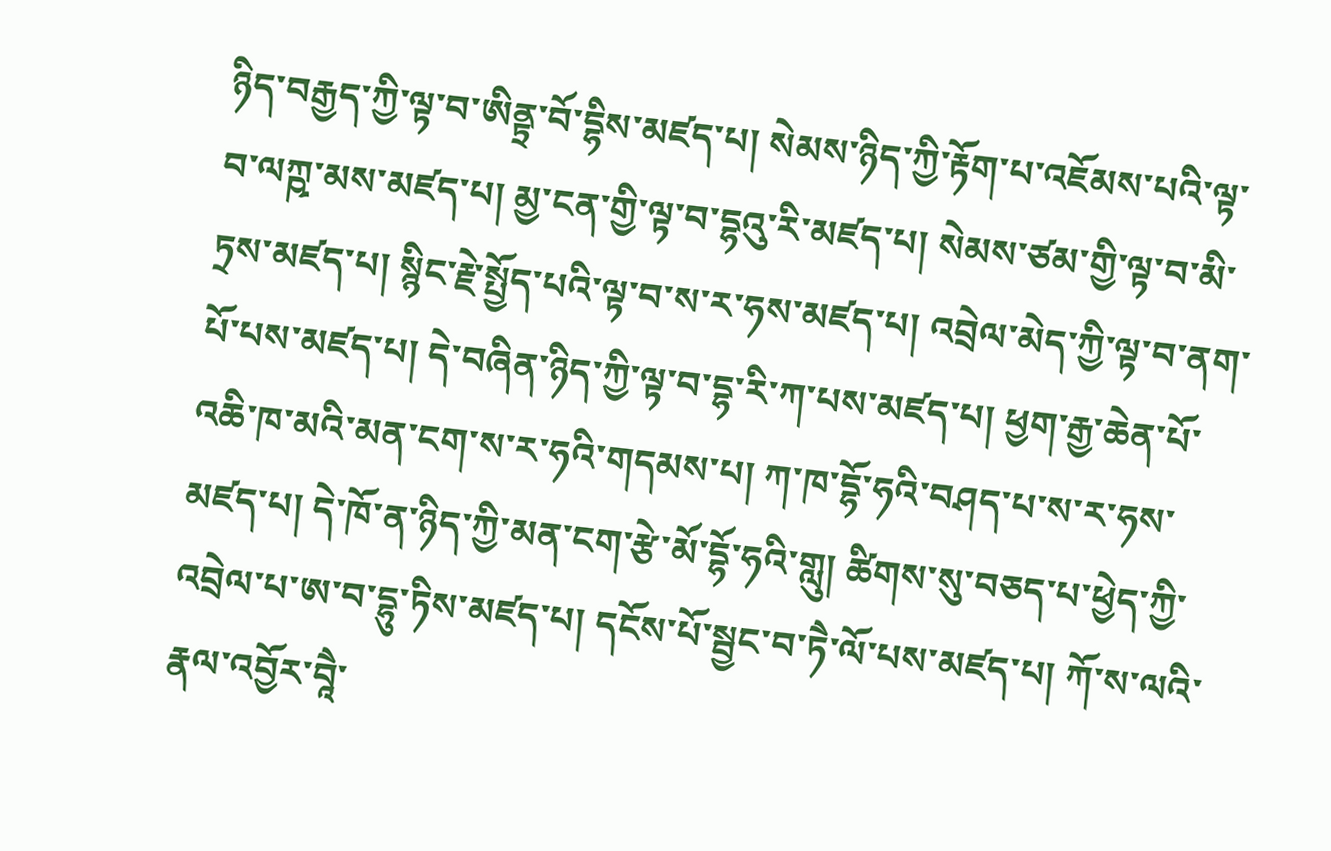ཉིད་བརྒྱད་ཀྱི་ལྟ་བ་ཨིནྟྲ་བོ་དྷིས་མཛད་པ། སེམས་ཉིད་ཀྱི་རྟོག་པ་འཇོམས་པའི་ལྟ་བ་ལཀྵ་མས་མཛད་པ། མྱ་ངན་གྱི་ལྟ་བ་དྷའུ་རི་མཛད་པ། སེམས་ཙམ་གྱི་ལྟ་བ་མི་ཏྲས་མཛད་པ། སྙིང་རྗེ་སྤྱོད་པའི་ལྟ་བ་ས་ར་ཧས་མཛད་པ། འབྲེལ་མེད་ཀྱི་ལྟ་བ་ནག་པོ་པས་མཛད་པ། དེ་བཞིན་ཉིད་ཀྱི་ལྟ་བ་དྷ་རི་ཀ་པས་མཛད་པ། ཕྱག་རྒྱ་ཆེན་པོ་འཆི་ཁ་མའི་མན་ངག་ས་ར་ཧའི་གདམས་པ། ཀ་ཁ་དྷོ་ཧའི་བཤད་པ་ས་ར་ཧས་མཛད་པ། དེ་ཁོ་ན་ཉིད་ཀྱི་མན་ངག་རྩེ་མོ་དྷོ་ཧའི་གླུ། ཚིགས་སུ་བཅད་པ་ཕྱེད་ཀྱི་འབྲེལ་པ་ཨ་བ་དྷུ་ཏིས་མཛད་པ། དངོས་པོ་སྦྱང་བ་ཏཻ་ལོ་པས་མཛད་པ། ཀོ་ས་ལའི་རྣལ་འབྱོར་བཱཻ་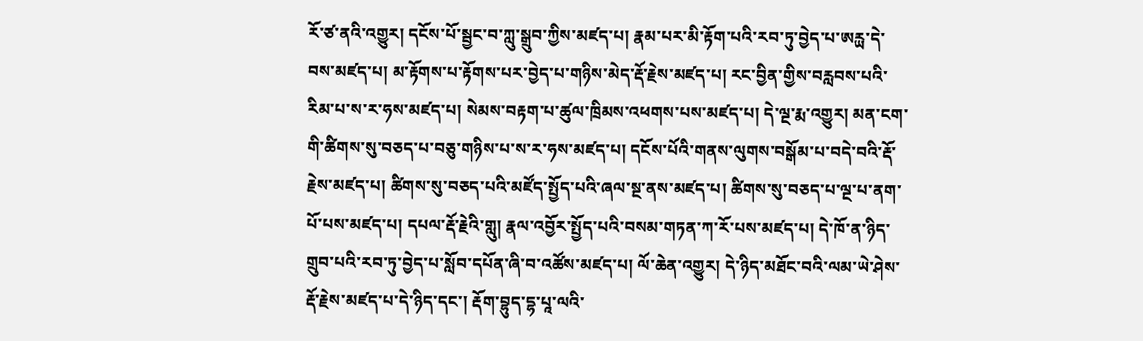རོ་ཙ་ནའི་འགྱུར། དངོས་པོ་སྦྱང་བ་ཀླུ་སྒྲུབ་ཀྱིས་མཛད་པ། རྣམ་པར་མི་རྟོག་པའི་རབ་ཏུ་བྱེད་པ་ཨརྻ་དེ་བས་མཛད་པ། མ་རྟོགས་པ་རྟོགས་པར་བྱེད་པ་གཉིས་མེད་རྡོ་རྗེས་མཛད་པ། རང་བྱིན་གྱིས་བརླབས་པའི་རིམ་པ་ས་ར་ཧས་མཛད་པ། སེམས་བརྟག་པ་ཚུལ་ཁྲིམས་འཕགས་པས་མཛད་པ། དེ་ལྔ་རྨ་འགྱུར། མན་ངག་གི་ཚིགས་སུ་བཅད་པ་བཅུ་གཉིས་པ་ས་ར་ཧས་མཛད་པ། དངོས་པོའི་གནས་ལུགས་བསྒོམ་པ་བདེ་བའི་རྡོ་རྗེས་མཛད་པ། ཚིགས་སུ་བཅད་པའི་མཛོད་སྤྱོད་པའི་ཞལ་སྔ་ནས་མཛད་པ། ཚིགས་སུ་བཅད་པ་ལྔ་པ་ནག་པོ་པས་མཛད་པ། དཔལ་རྡོ་རྗེའི་གླུ། རྣལ་འབྱོར་སྤྱོད་པའི་བསམ་གཏན་ཀ་རོ་པས་མཛད་པ། དེ་ཁོ་ན་ཉིད་གྲུབ་པའི་རབ་ཏུ་བྱེད་པ་སློབ་དཔོན་ཞི་བ་འཚོས་མཛད་པ། ལོ་ཆེན་འགྱུར། དེ་ཉིད་མཐོང་བའི་ལམ་ཡེ་ཤེས་རྡོ་རྗེས་མཛད་པ་དེ་ཉིད་དང་། རྡོག་བྷུད་དྷ་པཱ་ལའི་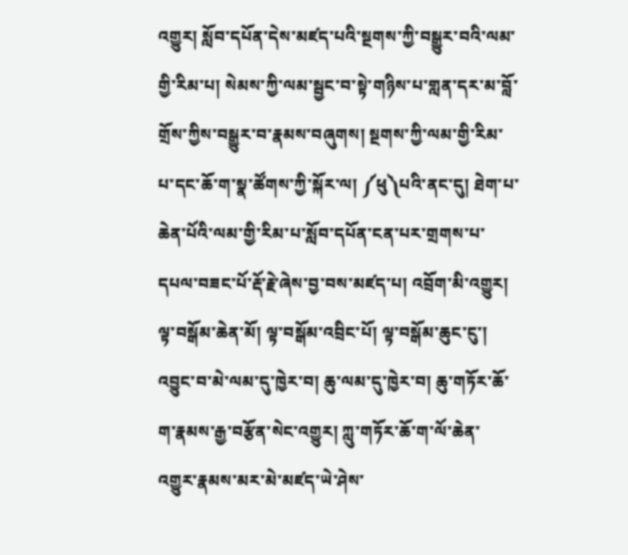འགྱུར། སློབ་དཔོན་དེས་མཛད་པའི་སྔགས་ཀྱི་བསྒྱུར་བའི་ལམ་གྱི་རིམ་པ། སེམས་ཀྱི་ལམ་སྦྱང་བ་སྟེ་གཉིས་པ་གླན་དར་མ་བློ་གྲོས་ཀྱིས་བསྒྱུར་བ་རྣམས་བཞུགས། སྔགས་ཀྱི་ལམ་གྱི་རིམ་པ་དང་ཆོ་ག་སྣ་ཚོགས་ཀྱི་སྐོར་ལ། ༼ཕུ༽པའི་ནང་དུ། ཐེག་པ་ཆེན་པོའི་ལམ་གྱི་རིམ་པ་སློབ་དཔོན་ངན་པར་གྲགས་པ་དཔལ་བཟང་པོ་རྡོ་རྗེ་ཞེས་བྱ་བས་མཛད་པ། འབྲོག་མི་འགྱུར། ལྟ་བསྒོམ་ཆེན་མོ། ལྟ་བསྒོམ་འབྲིང་པོ། ལྟ་བསྒོམ་ཆུང་ངུ་། འབྱུང་བ་མེ་ལམ་དུ་ཁྱེར་བ། ཆུ་ལམ་དུ་ཁྱེར་བ། ཆུ་གཏོར་ཆོ་ག་རྣམས་རྒྱ་བརྩོན་སེང་འགྱུར། ཀླུ་གཏོར་ཆོ་ག་ལོ་ཆེན་འགྱུར་རྣམས་མར་མེ་མཛད་ཡེ་ཤེས་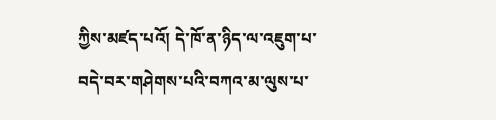ཀྱིས་མཛད་པའོ། དེ་ཁོ་ན་ཉིད་ལ་འཇུག་པ་བདེ་བར་གཤེགས་པའི་བཀའ་མ་ལུས་པ་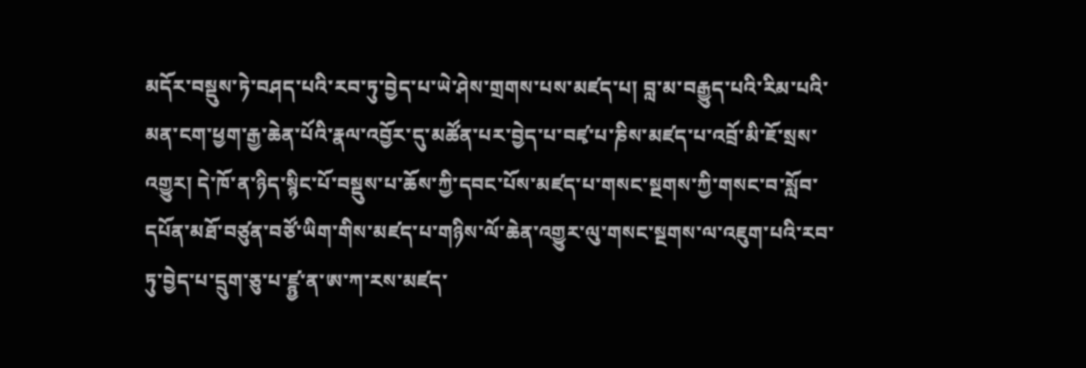མདོར་བསྡུས་ཏེ་བཤད་པའི་རབ་ཏུ་བྱེད་པ་ཡེ་ཤེས་གྲགས་པས་མཛད་པ། བླ་མ་བརྒྱུད་པའི་རིམ་པའི་མན་ངག་ཕྱག་རྒྱ་ཆེན་པོའི་རྣལ་འབྱོར་དུ་མཚོན་པར་བྱེད་པ་བཛྭ་པ་ཎིས་མཛད་པ་འབྲོ་མི་ཇོ་སྲས་འགྱུར། དེ་ཁོ་ན་ཉིད་སྙིང་པོ་བསྡུས་པ་ཆོས་ཀྱི་དབང་པོས་མཛད་པ་གསང་སྔགས་ཀྱི་གསང་བ་སློབ་དཔོན་མཐོ་བཙུན་བཙོ་ཡིག་གིས་མཛད་པ་གཉིས་ལོ་ཆེན་འགྱུར་ལུ་གསང་སྔགས་ལ་འཇུག་པའི་རབ་ཏུ་བྱེད་པ་དྲུག་ཅུ་པ་ཛྙྱ་ན་ཨ་ཀ་རས་མཛད་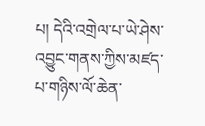པ། དེའི་འགྲེལ་པ་ཡེ་ཤེས་འབྱུང་གནས་ཀྱིས་མཛད་པ་གཉིས་ལོ་ཆེན་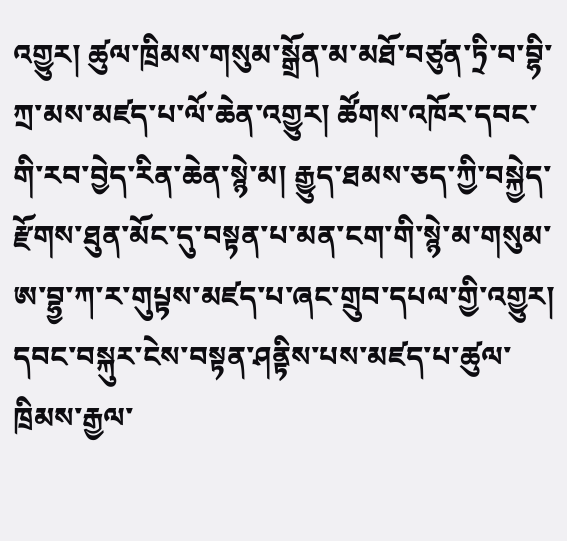འགྱུར། ཚུལ་ཁྲིམས་གསུམ་སྒྲོན་མ་མཐོ་བཙུན་ཏྲི་བ་བྷི་ཀྲ་མས་མཛད་པ་ལོ་ཆེན་འགྱུར། ཚོགས་འཁོར་དབང་གི་རབ་བྱེད་རིན་ཆེན་སྙེ་མ། རྒྱུད་ཐམས་ཅད་ཀྱི་བསྐྱེད་རྫོགས་ཐུན་མོང་དུ་བསྟན་པ་མན་ངག་གི་སྙེ་མ་གསུམ་ཨ་བྷྱ་ཀ་ར་གུཔྟས་མཛད་པ་ཞང་གྲུབ་དཔལ་གྱི་འགྱུར། དབང་བསྐུར་ངེས་བསྟན་ཤནྟིས་པས་མཛད་པ་ཚུལ་ཁྲིམས་རྒྱལ་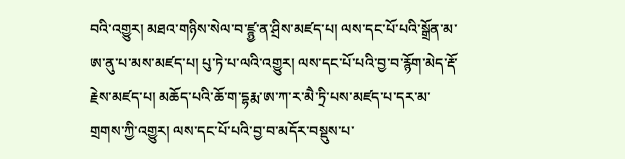བའི་འགྱུར། མཐའ་གཉིས་སེལ་བ་ཛྙྱ་ན་ཤྲིས་མཛད་པ། ལས་དང་པོ་པའི་སྒྲོན་མ་ཨ་ནུ་པ་མས་མཛད་པ། པུ་ཏེ་པ་ལའི་འགྱུར། ལས་དང་པོ་པའི་བྱ་བ་རྙོག་མེད་རྡོ་རྗེས་མཛད་པ། མཆོད་པའི་ཆོ་ག་དྷརྨ་ཨ་ཀ་ར་མཻ་ཏྲི་པས་མཛད་པ་དར་མ་གྲགས་ཀྱི་འགྱུར། ལས་དང་པོ་པའི་བྱ་བ་མདོར་བསྡུས་པ་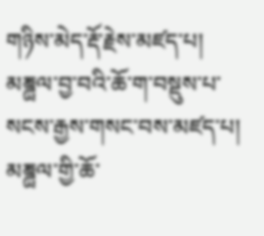གཉིས་མེད་རྡོ་རྗེས་མཛད་པ། མཎྜྻལ་བྱ་བའི་ཆོ་ག་བསྡུས་པ་སངས་རྒྱས་གསང་བས་མཛད་པ། མཎྜྻལ་གྱི་ཆོ་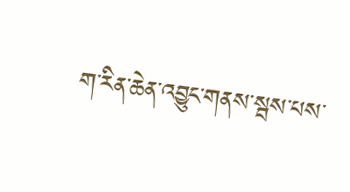ག་རིན་ཆེན་འབྱུང་གནས་སྦས་པས་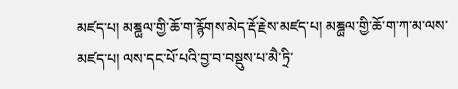མཛད་པ། མཎྜྻལ་གྱི་ཆོ་ག་རྙོགས་མེད་རྡོ་རྗེས་མཛད་པ། མཎྜྻལ་གྱི་ཆོ་ག་ཀ་མ་ལས་མཛད་པ། ལས་དང་པོ་པའི་བྱ་བ་བསྡུས་པ་མཻ་ཏྲི་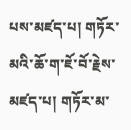པས་མཛད་པ། གཏོར་མའི་ཆོ་ག་ཇོ་བོ་རྗེས་མཛད་པ། གཏོར་མ་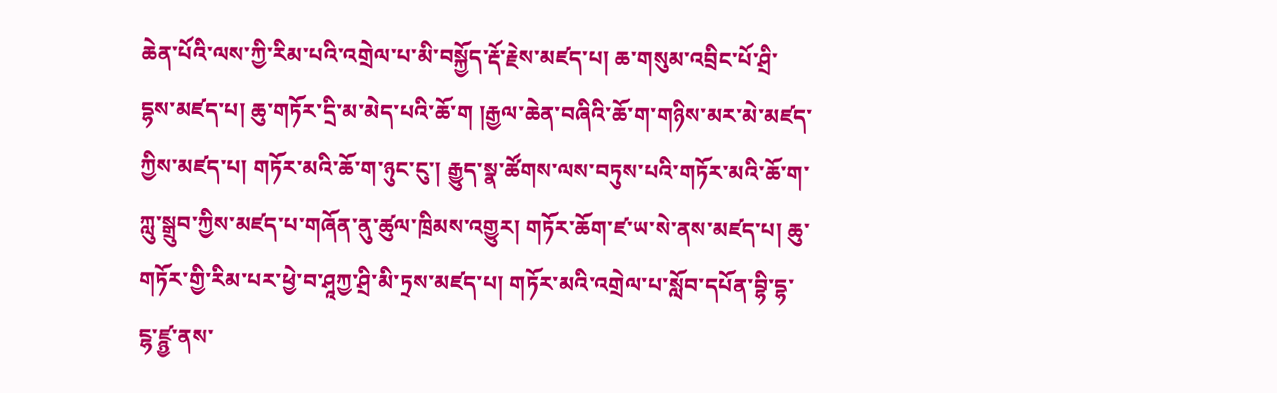ཆེན་པོའི་ལས་ཀྱི་རིམ་པའི་འགྲེལ་པ་མི་བསྐྱོད་རྡོ་རྗེས་མཛད་པ། ཆ་གསུམ་འབྲིང་པོ་ཤྲི་དྷས་མཛད་པ། ཆུ་གཏོར་དྲི་མ་མེད་པའི་ཆོ་ག །རྒྱལ་ཆེན་བཞིའི་ཆོ་ག་གཉིས་མར་མེ་མཛད་ཀྱིས་མཛད་པ། གཏོར་མའི་ཆོ་ག་ཉུང་ངུ་། རྒྱུད་སྣ་ཚོགས་ལས་བཏུས་པའི་གཏོར་མའི་ཆོ་ག་ཀླུ་སྒྲུབ་ཀྱིས་མཛད་པ་གཞོན་ནུ་ཚུལ་ཁྲིམས་འགྱུར། གཏོར་ཆོག་ཛ་ཡ་སེ་ནས་མཛད་པ། ཆུ་གཏོར་གྱི་རིམ་པར་ཕྱེ་བ་ཤཱཀྱ་ཤྲི་མི་ཏྲས་མཛད་པ། གཏོར་མའི་འགྲེལ་པ་སློབ་དཔོན་བྷི་དྷ་ངྷ་ཛྙྱ་ནས་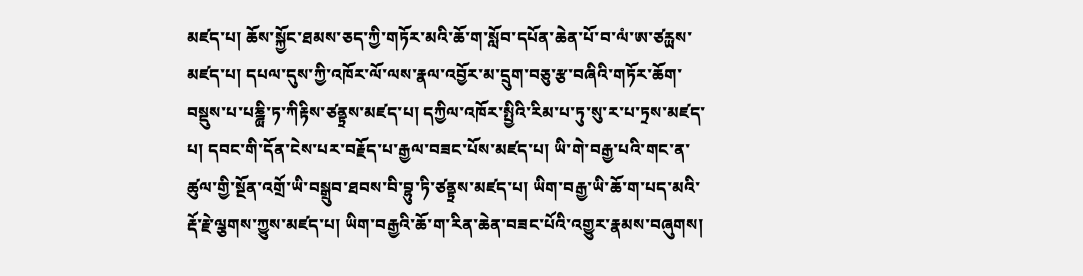མཛད་པ། ཆོས་སྐྱོང་ཐམས་ཅད་ཀྱི་གཏོར་མའི་ཆོ་ག་སློབ་དཔོན་ཆེན་པོ་བ་ལཾ་ཨ་ཙརྻས་མཛད་པ། དཔལ་དུས་ཀྱི་འཁོར་ལོ་ལས་རྣལ་འབྱོར་མ་དྲུག་བཅུ་རྩ་བཞིའི་གཏོར་ཆོག་བསྡུས་པ་པཎྜྻི་ཏ་ཀིརྟིས་ཙནྟྲས་མཛད་པ། དཀྱིལ་འཁོར་སྤྱིའི་རིམ་པ་ཏུ་སུ་ར་པ་ཏྲས་མཛད་པ། དབང་གི་དོན་ངེས་པར་བརྗོད་པ་རྒྱལ་བཟང་པོས་མཛད་པ། ཡི་གེ་བརྒྱ་པའི་གང་ན་ཚུལ་གྱི་སྔོན་འགྲོ་ཡི་བསྒྲུབ་ཐབས་བི་བྷུ་ཏི་ཙནྟྲས་མཛད་པ། ཡིག་བརྒྱ་ཡི་ཆོ་ག་པད་མའི་རྡོ་རྗེ་ལྕགས་ཀྱུས་མཛད་པ། ཡིག་བརྒྱའི་ཆོ་ག་རིན་ཆེན་བཟང་པོའི་འགྱུར་རྣམས་བཞུགས།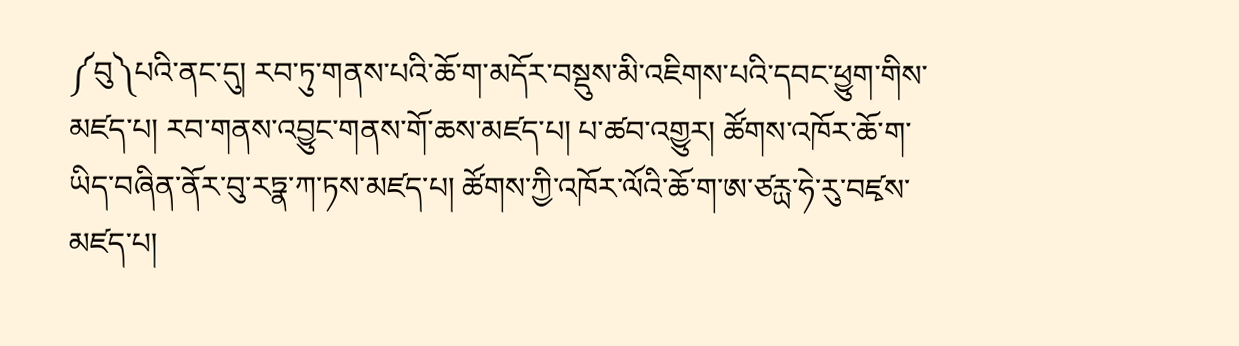༼བུ༽པའི་ནང་དུ། རབ་ཏུ་གནས་པའི་ཆོ་ག་མདོར་བསྡུས་མི་འཇིགས་པའི་དབང་ཕྱུག་གིས་མཛད་པ། རབ་གནས་འབྱུང་གནས་གོ་ཆས་མཛད་པ། པ་ཚབ་འགྱུར། ཚོགས་འཁོར་ཆོ་ག་ཡིད་བཞིན་ནོར་བུ་རཏྣ་ཀ་ཏས་མཛད་པ། ཚོགས་ཀྱི་འཁོར་ལོའི་ཆོ་ག་ཨ་ཙརྻ་ཧེ་རུ་བཛྭས་མཛད་པ།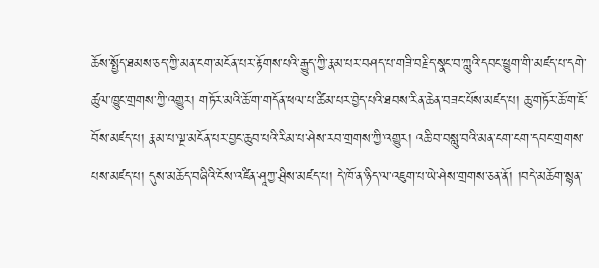ཆོས་སྤྱོད་ཐམས་ཅད་ཀྱི་མན་ངག་མངོན་པར་རྟོགས་པའི་རྒྱུད་ཀྱི་རྣམ་པར་བཤད་པ་གཟི་བརྗིད་སྣང་བ་ཀླུའི་དབང་ཕྱུག་གི་མཛད་པ་དགེ་ཚུལ་ཁྱུང་གྲགས་ཀྱི་འགྱུར། གཏོར་མའི་ཆོ་ག་གདོན་ཕལ་པ་ཚིམ་པར་བྱེད་པའི་ཐབས་རིན་ཆེན་བཟང་པོས་མཛད་པ། ཆུ་གཏོར་ཆོ་ག་ཇོ་བོས་མཛད་པ། རྣམ་པ་ལྔ་མངོན་པར་བྱང་ཆུབ་པའི་རིམ་པ་ཤེས་རབ་གྲགས་ཀྱི་འགྱུར། འཆི་བ་བསླུ་བའི་མན་ངག་ངག་དབང་གྲགས་པས་མཛད་པ། དུས་མཆོད་བཞིའི་ངོས་འཛིན་ཤཱཀྱ་ཤྲིས་མཛད་པ། དེ་ཁོ་ན་ཉིད་ལ་འཇུག་པ་ཡེ་ཤེས་གྲགས་ཅན་ནོ། །བདེ་མཆོག་སྙན་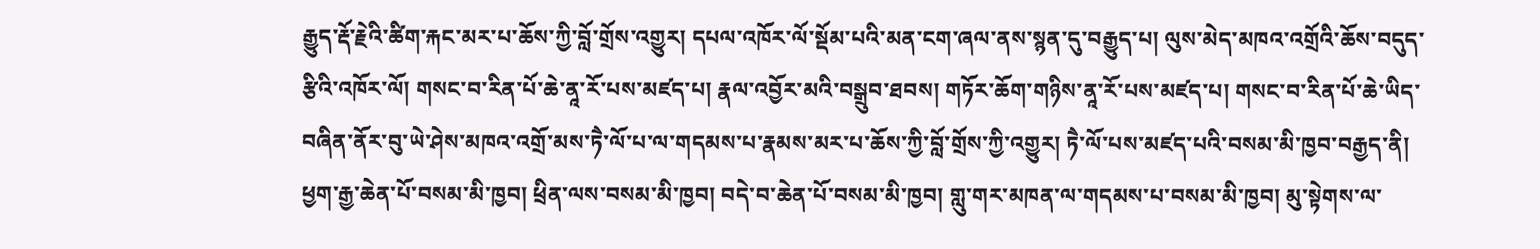རྒྱུད་རྡོ་རྗེའི་ཚིག་རྐང་མར་པ་ཆོས་ཀྱི་བློ་གྲོས་འགྱུར། དཔལ་འཁོར་ལོ་སྡོམ་པའི་མན་ངག་ཞལ་ནས་སྙན་དུ་བརྒྱུད་པ། ལུས་མེད་མཁའ་འགྲོའི་ཆོས་བདུད་རྩིའི་འཁོར་ལོ། གསང་བ་རིན་པོ་ཆེ་ནཱ་རོ་པས་མཛད་པ། རྣལ་འབྱོར་མའི་བསྒྲུབ་ཐབས། གཏོར་ཆོག་གཉིས་ནཱ་རོ་པས་མཛད་པ། གསང་བ་རིན་པོ་ཆེ་ཡིད་བཞིན་ནོར་བུ་ཡེ་ཤེས་མཁའ་འགྲོ་མས་ཏཻ་ལོ་པ་ལ་གདམས་པ་རྣམས་མར་པ་ཆོས་ཀྱི་བློ་གྲོས་ཀྱི་འགྱུར། ཏཻ་ལོ་པས་མཛད་པའི་བསམ་མི་ཁྱབ་བརྒྱད་ནི། ཕྱག་རྒྱ་ཆེན་པོ་བསམ་མི་ཁྱབ། ཕྲིན་ལས་བསམ་མི་ཁྱབ། བདེ་བ་ཆེན་པོ་བསམ་མི་ཁྱབ། གླུ་གར་མཁན་ལ་གདམས་པ་བསམ་མི་ཁྱབ། མུ་སྟེགས་ལ་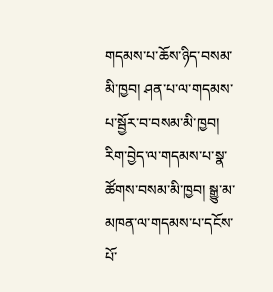གདམས་པ་ཆོས་ཉིད་བསམ་མི་ཁྱབ། ཤན་པ་ལ་གདམས་པ་སྦྱོར་བ་བསམ་མི་ཁྱབ། རིག་བྱེད་ལ་གདམས་པ་སྣ་ཚོགས་བསམ་མི་ཁྱབ། སྒྱུ་མ་མཁན་ལ་གདམས་པ་དངོས་པོ་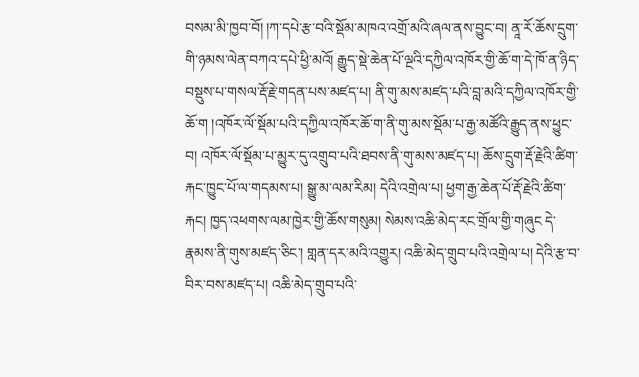བསམ་མི་ཁྱབ་བོ། །ཀ་དཔེ་རྩ་བའི་སྡོམ་མཁའ་འགྲོ་མའི་ཞལ་ནས་བྱུང་བ། ནཱ་རོ་ཆོས་དྲུག་གི་ཉམས་ལེན་བཀའ་དཔེ་ཕྱི་མའོ། རྒྱུད་སྡེ་ཆེན་པོ་ལྔའི་དཀྱིལ་འཁོར་གྱི་ཆོ་ག་དེ་ཁོ་ན་ཉིད་བསྡུས་པ་གསལ་རྡོ་རྗེ་གདན་པས་མཛད་པ། ནི་གུ་མས་མཛད་པའི་བླ་མའི་དཀྱིལ་འཁོར་གྱི་ཆོ་ག །འཁོར་ལོ་སྡོམ་པའི་དཀྱིལ་འཁོར་ཆོ་ག་ནི་གུ་མས་སྡོམ་པ་རྒྱ་མཚོའི་རྒྱུད་ནས་ཕྱུང་བ། འཁོར་ལོ་སྡོམ་པ་མྱུར་དུ་འགྲུབ་པའི་ཐབས་ནི་གུ་མས་མཛད་པ། ཆོས་དྲུག་རྡོ་རྗེའི་ཚིག་རྐང་ཁྱུང་པོ་ལ་གདམས་པ། སྒྱུ་མ་ལམ་རིམ། དེའི་འགྲེལ་པ། ཕྱག་རྒྱ་ཆེན་པོ་རྡོ་རྗེའི་ཚིག་རྐང། ཁྱད་འཕགས་ལམ་ཁྱེར་གྱི་ཆོས་གསུམ། སེམས་འཆི་མེད་རང་གྲོལ་གྱི་གཞུང དེ་རྣམས་ནི་གུས་མཛད་ཅིང་། གླན་དར་མའི་འགྱུར། འཆི་མེད་གྲུབ་པའི་འགྲེལ་པ། དེའི་རྩ་བ་བིར་བས་མཛད་པ། འཆི་མེད་གྲུབ་པའི་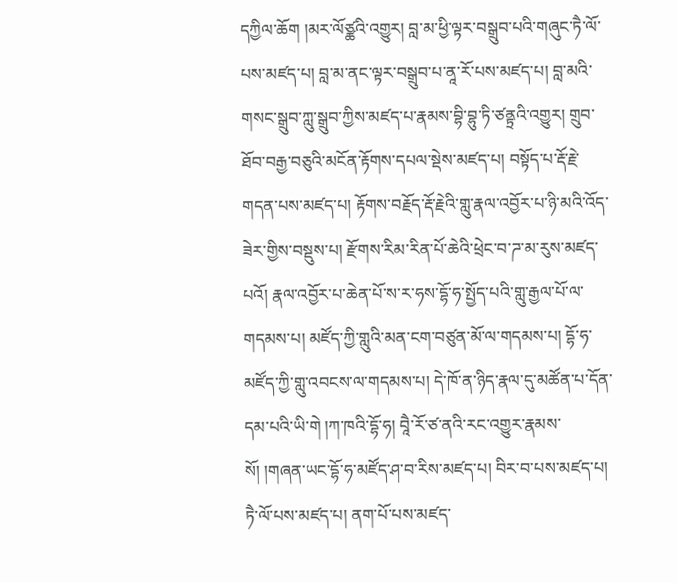དཀྱིལ་ཆོག །མར་ལོཙྪའི་འགྱུར། བླ་མ་ཕྱི་ལྟར་བསྒྲུབ་པའི་གཞུང་ཏཻ་ལོ་པས་མཛད་པ། བླ་མ་ནང་ལྟར་བསྒྲུབ་པ་ནཱ་རོ་པས་མཛད་པ། བླ་མའི་གསང་སྒྲུབ་ཀླུ་སྒྲུབ་ཀྱིས་མཛད་པ་རྣམས་བྷི་བྷུ་ཏི་ཙནྟྲའི་འགྱུར། གྲུབ་ཐོབ་བརྒྱ་བཅུའི་མངོན་རྟོགས་དཔལ་སྡེས་མཛད་པ། བསྟོད་པ་རྡོ་རྗེ་གདན་པས་མཛད་པ། རྟོགས་བརྗོད་རྡོ་རྗེའི་གླུ་རྣལ་འབྱོར་པ་ཉི་མའི་འོད་ཟེར་གྱིས་བསྡུས་པ། རྫོགས་རིམ་རིན་པོ་ཆེའི་ཕྲེང་བ་ཌ་མ་རུས་མཛད་པའོ། རྣལ་འབྱོར་པ་ཆེན་པོ་ས་ར་ཧས་དྷོ་ཧ་སྤྱོད་པའི་གླུ་རྒྱལ་པོ་ལ་གདམས་པ། མཛོད་ཀྱི་གླུའི་མན་ངག་བཙུན་མོ་ལ་གདམས་པ། དྷོ་ཧ་མཛོད་ཀྱི་གླུ་འབངས་ལ་གདམས་པ། དེ་ཁོ་ན་ཉིད་རྣལ་དུ་མཚོན་པ་དོན་དམ་པའི་ཡི་གེ །ཀ་ཁའི་དྷོ་ཧ། བཱཻ་རོ་ཙ་ནའི་རང་འགྱུར་རྣམས་སོ། །གཞན་ཡང་དྷོ་ཧ་མཛོད་ཤ་བ་རིས་མཛད་པ། བིར་བ་པས་མཛད་པ། ཏཻ་ལོ་པས་མཛད་པ། ནག་པོ་པས་མཛད་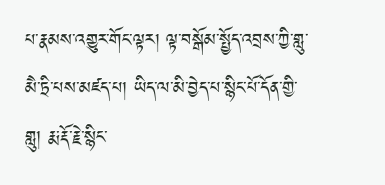པ་རྣམས་འགྱུར་གོང་ལྟར། ལྟ་བསྒོམ་སྤྱོད་འབྲས་ཀྱི་གླུ་མཻ་ཏྲི་པས་མཛད་པ། ཡིད་ལ་མི་བྱེད་པ་སྙིང་པོ་དོན་གྱི་གླུ། རྨ་རྡོ་རྗེ་སྙིང་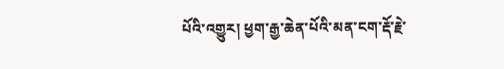པོའི་འགྱུར། ཕྱག་རྒྱ་ཆེན་པོའི་མན་ངག་རྡོ་རྗེ་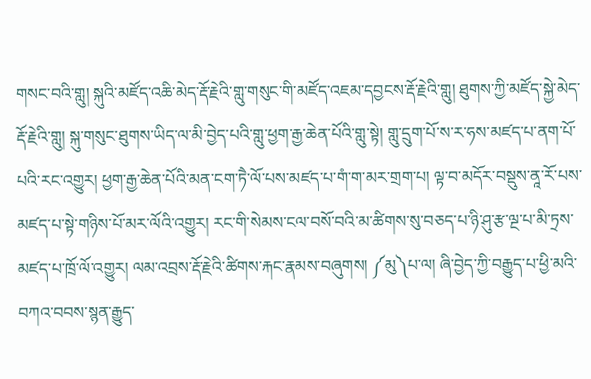གསང་བའི་གླུ། སྐུའི་མཛོད་འཆི་མེད་རྡོ་རྗེའི་གླུ་གསུང་གི་མཛོད་འཇམ་དབྱངས་རྡོ་རྗེའི་གླུ། ཐུགས་ཀྱི་མཛོད་སྐྱེ་མེད་རྡོ་རྗེའི་གླུ། སྐུ་གསུང་ཐུགས་ཡིད་ལ་མི་བྱེད་པའི་གླུ་ཕྱག་རྒྱ་ཆེན་པོའི་གླུ་སྟེ། གླུ་དྲུག་པོ་ས་ར་ཧས་མཛད་པ་ནག་པོ་པའི་རང་འགྱུར། ཕྱག་རྒྱ་ཆེན་པོའི་མན་ངག་ཏཻ་ལོ་པས་མཛད་པ་གཾ་ག་མར་གྲག་པ། ལྟ་བ་མདོར་བསྡུས་ནཱ་རོ་པས་མཛད་པ་སྟེ་གཉིས་པོ་མར་ལོའི་འགྱུར། རང་གི་སེམས་ངལ་བསོ་བའི་མ་ཚིགས་སུ་བཅད་པ་ཉི་ཤུ་རྩ་ལྔ་པ་མི་ཏྲས་མཛད་པ་ཁྲོ་ལོ་འགྱུར། ལམ་འབྲས་རྡོ་རྗེའི་ཚིགས་རྐང་རྣམས་བཞུགས། ༼མུ༽པ་ལ། ཞི་བྱེད་ཀྱི་བརྒྱུད་པ་ཕྱི་མའི་བཀའ་བབས་སྙན་རྒྱུད་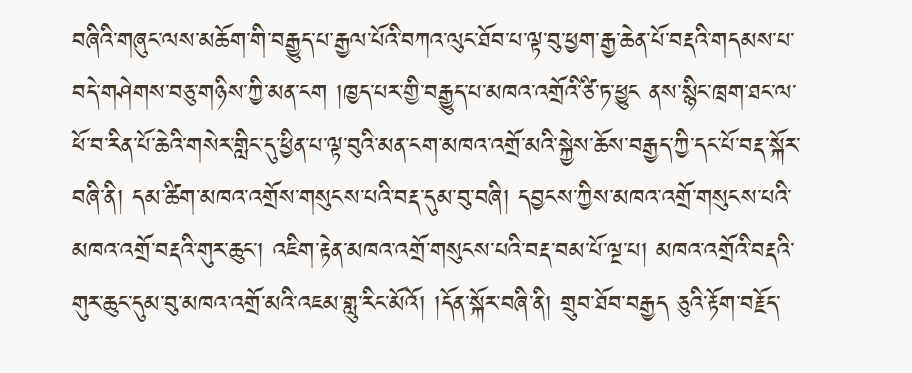བཞིའི་གཞུང་ལས་མཆོག་གི་བརྒྱུད་པ་རྒྱལ་པོའི་བཀའ་ལུང་ཐོབ་པ་ལྟ་བུ་ཕྱག་རྒྱ་ཆེན་པོ་བརྡའི་གདམས་པ་བདེ་གཤེགས་བཅུ་གཉིས་ཀྱི་མན་ངག །ཁྱད་པར་གྱི་བརྒྱུད་པ་མཁའ་འགྲོའི་ཙི་ཏ་ཕྱུང ནས་སྙིང་ཁྲག་ཐང་ལ་ཕོ་བ་རིན་པོ་ཆེའི་གསེར་གླིང་དུ་ཕྱིན་པ་ལྟ་བུའི་མན་ངག་མཁའ་འགྲོ་མའི་སྐྱེས་ཆོས་བརྒྱད་ཀྱི་དང་པོ་བརྡ་སྐོར་བཞི་ནི། དམ་ཚིག་མཁའ་འགྲོས་གསུངས་པའི་བརྡ་དུམ་བུ་བཞི། དབྱངས་ཀྱིས་མཁའ་འགྲོ་གསུངས་པའི་མཁའ་འགྲོ་བརྡའི་གུར་ཆུང་། འཇིག་རྟེན་མཁའ་འགྲོ་གསུངས་པའི་བརྡ་བམ་པོ་ལྔ་པ། མཁའ་འགྲོའི་བརྡའི་གུར་ཆུང་དུམ་བུ་མཁའ་འགྲོ་མའི་འཇམ་གླུ་རིང་མོའོ། །དོན་སྐོར་བཞི་ནི། གྲུབ་ཐོབ་བརྒྱད ཅུའི་རྟོག་བརྗོད་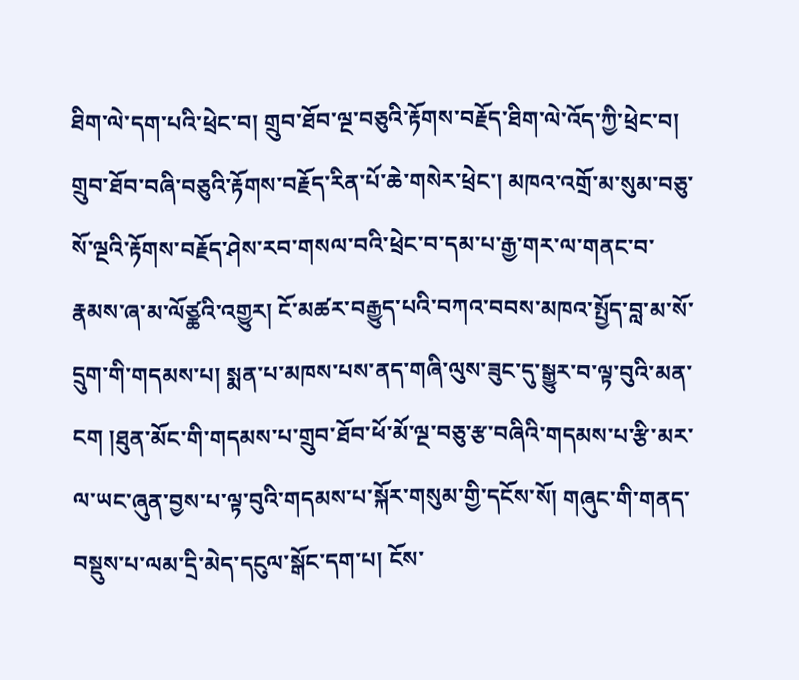ཐིག་ལེ་དག་པའི་ཕྲེང་བ། གྲུབ་ཐོབ་ལྔ་བཅུའི་རྟོགས་བརྗོད་ཐིག་ལེ་འོད་ཀྱི་ཕྲེང་བ། གྲུབ་ཐོབ་བཞི་བཅུའི་རྟོགས་བརྗོད་རིན་པོ་ཆེ་གསེར་ཕྲེང་། མཁའ་འགྲོ་མ་སུམ་བཅུ་སོ་ལྔའི་རྟོགས་བརྗོད་ཤེས་རབ་གསལ་བའི་ཕྲེང་བ་དམ་པ་རྒྱ་གར་ལ་གནང་བ་རྣམས་ཞ་མ་ལོཙྪའི་འགྱུར། ངོ་མཚར་བརྒྱུད་པའི་བཀའ་བབས་མཁའ་སྤྱོད་བླ་མ་སོ་དྲུག་གི་གདམས་པ། སྨན་པ་མཁས་པས་ནད་གཞི་ལུས་ཟུང་དུ་སྒྱུར་བ་ལྟ་བུའི་མན་ངག །ཐུན་མོང་གི་གདམས་པ་གྲུབ་ཐོབ་ཕོ་མོ་ལྔ་བཅུ་རྩ་བཞིའི་གདམས་པ་རྩི་མར་ལ་ཡང་ཞུན་བྱས་པ་ལྟ་བུའི་གདམས་པ་སྐོར་གསུམ་གྱི་དངོས་སོ། གཞུང་གི་གནད་བསྡུས་པ་ལམ་དྲི་མེད་དངུལ་སྒོང་དག་པ། ངོས་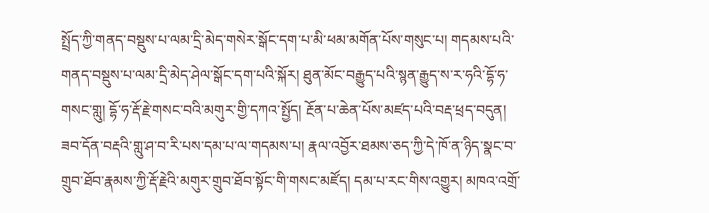སྤྲོད་ཀྱི་གནད་བསྡུས་པ་ལམ་དྲི་མེད་གསེར་སྒོང་དག་པ་མི་ཕམ་མགོན་པོས་གསུང་པ། གདམས་པའི་གནད་བསྡུས་པ་ལམ་དྲི་མེད་ཤེལ་སྒོང་དག་པའི་སྐོར། ཐུན་མོང་བརྒྱུད་པའི་སྙན་རྒྱུད་ས་ར་ཧའི་དྷོ་ཧ་གསང་གླུ། དྷོ་ཧ་རྡོ་རྗེ་གསང་བའི་མགུར་གྱི་དཀའ་སྤྱོད། རྔོན་པ་ཆེན་པོས་མཛད་པའི་བརྡ་ཕྲད་བདུན། ཟབ་དོན་བརྡའི་གླུ་ཤ་བ་རི་པས་དམ་པ་ལ་གདམས་པ། རྣལ་འབྱོར་ཐམས་ཅད་ཀྱི་དེ་ཁོ་ན་ཉིད་སྣང་བ་གྲུབ་ཐོབ་རྣམས་ཀྱི་རྡོ་རྗེའི་མགུར་གྲུབ་ཐོབ་སྟོང་གི་གསང་མཛོད། དམ་པ་རང་གིས་འགྱུར། མཁའ་འགྲོ་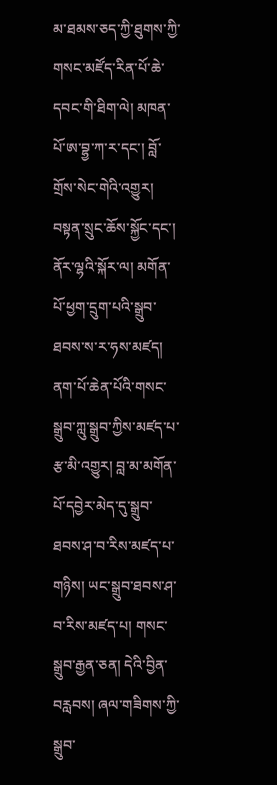མ་ཐམས་ཅད་ཀྱི་ཐུགས་ཀྱི་གསང་མཛོད་རིན་པོ་ཆེ་དབང་གི་ཐིག་ལེ། མཁན་པོ་ཨ་བྷྱ་ཀ་ར་དང་། བློ་གྲོས་སེང་གེའི་འགྱུར། བསྟན་སྲུང་ཆོས་སྐྱོང་དང་། ནོར་ལྷའི་སྐོར་ལ། མགོན་པོ་ཕྱག་དྲུག་པའི་སྒྲུབ་ཐབས་ས་ར་ཧས་མཛད། ནག་པོ་ཆེན་པོའི་གསང་སྒྲུབ་ཀླུ་སྒྲུབ་ཀྱིས་མཛད་པ་རྩ་མི་འགྱུར། བླ་མ་མགོན་པོ་དབྱེར་མེད་དུ་སྒྲུབ་ཐབས་ཤ་བ་རིས་མཛད་པ་གཉིས། ཡང་སྒྲུབ་ཐབས་ཤ་བ་རིས་མཛད་པ། གསང་སྒྲུབ་རྒྱན་ཅན། དེའི་བྱིན་བརླབས། ཞལ་གཟིགས་ཀྱི་སྒྲུབ་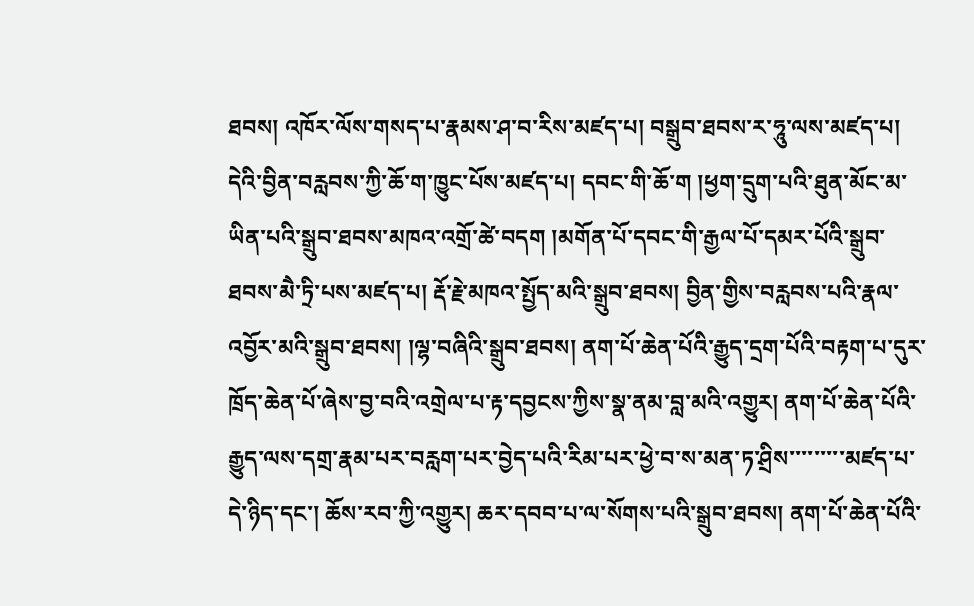ཐབས། འཁོར་ལོས་གསད་པ་རྣམས་ཤ་བ་རིས་མཛད་པ། བསྒྲུབ་ཐབས་ར་ཧཱུ་ལས་མཛད་པ། དེའི་བྱིན་བརླབས་ཀྱི་ཆོ་ག་ཁྱུང་པོས་མཛད་པ། དབང་གི་ཆོ་ག །ཕྱག་དྲུག་པའི་ཐུན་མོང་མ་ཡིན་པའི་སྒྲུབ་ཐབས་མཁའ་འགྲོ་ཚེ་བདག །མགོན་པོ་དབང་གི་རྒྱལ་པོ་དམར་པོའི་སྒྲུབ་ཐབས་མཻ་ཏྲི་པས་མཛད་པ། རྡོ་རྗེ་མཁའ་སྤྱོད་མའི་སྒྲུབ་ཐབས། བྱིན་གྱིས་བརླབས་པའི་རྣལ་འབྱོར་མའི་སྒྲུབ་ཐབས། །ལྷ་བཞིའི་སྒྲུབ་ཐབས། ནག་པོ་ཆེན་པོའི་རྒྱུད་དྲག་པོའི་བརྟག་པ་དུར་ཁྲོད་ཆེན་པོ་ཞེས་བྱ་བའི་འགྲེལ་པ་རྟ་དབྱངས་ཀྱིས་སྣ་ནམ་བླ་མའི་འགྱུར། ནག་པོ་ཆེན་པོའི་རྒྱུད་ལས་དགྲ་རྣམ་པར་བརླག་པར་བྱེད་པའི་རིམ་པར་ཕྱེ་བ་ས་མན་ཏ་ཤྲིས་་་་་་་་་མཛད་པ་དེ་ཉིད་དང་། ཆོས་རབ་ཀྱི་འགྱུར། ཆར་དབབ་པ་ལ་སོགས་པའི་སྒྲུབ་ཐབས། ནག་པོ་ཆེན་པོའི་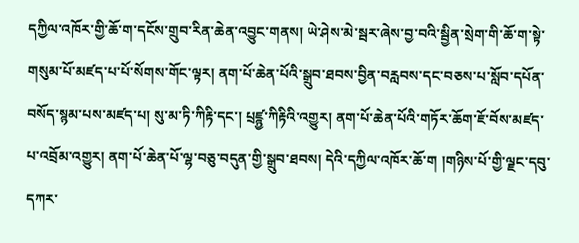དཀྱིལ་འཁོར་གྱི་ཆོ་ག་དངོས་གྲུབ་རིན་ཆེན་འབྱུང་གནས། ཡེ་ཤེས་མེ་སྦར་ཞེས་བྱ་བའི་སྦྱིན་སྲེག་གི་ཆོ་ག་སྟེ་གསུམ་པོ་མཛད་པ་པོ་སོགས་གོང་ལྟར། ནག་པོ་ཆེན་པོའི་སྒྲུབ་ཐབས་བྱིན་བརླབས་དང་བཅས་པ་སློབ་དཔོན་བསོད་སྙམ་པས་མཛད་པ། སུ་མ་ཏི་ཀིརྟི་དང་། པྲཛྙྱ་ཀིརྟིའི་འགྱུར། ནག་པོ་ཆེན་པོའི་གཏོར་ཆོག་ཇོ་བོས་མཛད་པ་འབྲོམ་འགྱུར། ནག་པོ་ཆེན་པོ་ལྷ་བཅུ་བདུན་གྱི་སྒྲུབ་ཐབས། དེའི་དཀྱིལ་འཁོར་ཆོ་ག །གཉིས་པོ་གྱི་ལྗང་དབུ་དཀར་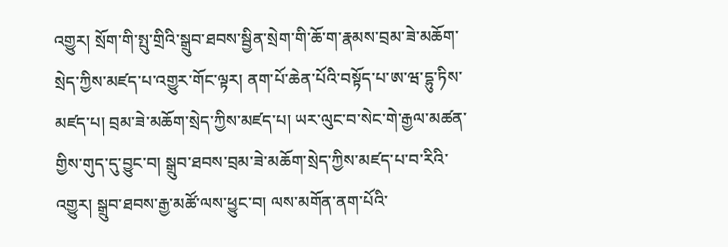འགྱུར། སྲོག་གི་སྤུ་གྲིའི་སྒྲུབ་ཐབས་སྦྱིན་སྲེག་གི་ཆོ་ག་རྣམས་བྲམ་ཟེ་མཆོག་སྲེད་ཀྱིས་མཛད་པ་འགྱུར་གོང་ལྟར། ནག་པོ་ཆེན་པོའི་བསྟོད་པ་ཨ་ཝ་དྷུ་ཏིས་མཛད་པ། བྲམ་ཟེ་མཆོག་སྲེད་ཀྱིས་མཛད་པ། ཡར་ལུང་བ་སེང་གེ་རྒྱལ་མཚན་གྱིས་གུད་དུ་བྱུང་བ། སྒྲུབ་ཐབས་བྲམ་ཟེ་མཆོག་སྲེད་ཀྱིས་མཛད་པ་བ་རིའི་འགྱུར། སྒྲུབ་ཐབས་རྒྱ་མཚོ་ལས་ཕྱུང་བ། ལས་མགོན་ནག་པོའི་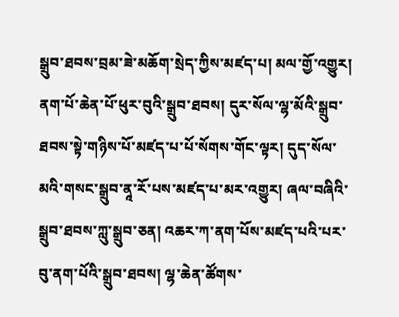སྒྲུབ་ཐབས་བྲམ་ཟེ་མཆོག་སྲེད་ཀྱིས་མཛད་པ། མལ་གྱོ་འགྱུར། ནག་པོ་ཆེན་པོ་ཕུར་བུའི་སྒྲུབ་ཐབས། དུར་སོལ་ལྷ་མོའི་སྒྲུབ་ཐབས་སྟེ་གཉིས་པོ་མཛད་པ་པོ་སོགས་གོང་ལྟར། དུད་སོལ་མའི་གསང་སྒྲུབ་ནཱ་རོ་པས་མཛད་པ་མར་འགྱུར། ཞལ་བཞིའི་སྒྲུབ་ཐབས་ཀླུ་སྒྲུབ་ཅན། འཆར་ཀ་ནག་པོས་མཛད་པའི་པར་བུ་ནག་པོའི་སྒྲུབ་ཐབས། ལྷ་ཆེན་ཚོགས་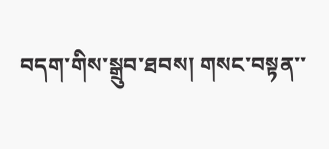བདག་གིས་སྒྲུབ་ཐབས། གསང་བསྟན་་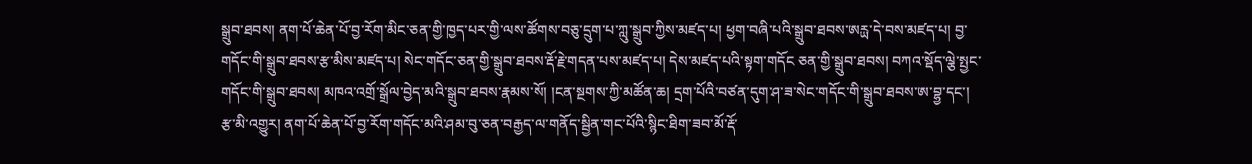སྒྲུབ་ཐབས། ནག་པོ་ཆེན་པོ་བྱ་རོག་མིང་ཅན་གྱི་ཁྱད་པར་གྱི་ལས་ཚོགས་བཅུ་དྲུག་པ་ཀླུ་སྒྲུབ་ཀྱིས་མཛད་པ། ཕྱག་བཞི་པའི་སྒྲུབ་ཐབས་ཨརྻ་དེ་བས་མཛད་པ། བྱ་གདོང་གི་སྒྲུབ་ཐབས་རྩ་མིས་མཛད་པ། སེང་གདོང་ཅན་གྱི་སྒྲུབ་ཐབས་རྡོ་རྗེ་གདན་པས་མཛད་པ། དེས་མཛད་པའི་སྟག་གདོང ཅན་གྱི་སྒྲུབ་ཐབས། བཀའ་སྡོད་ལྕེ་སྤྱང་གདོང་གི་སྒྲུབ་ཐབས། མཁའ་འགྲོ་སྒྲོལ་བྱེད་མའི་སྒྲུབ་ཐབས་རྣམས་སོ། །ངན་སྔགས་ཀྱི་མཚོན་ཆ། དྲག་པོའི་བཙན་དུག་ཤ་ཟ་སེང་གདོང་གི་སྒྲུབ་ཐབས་ཨ་བྷྱ་དང་། རྩ་མི་འགྱུར། ནག་པོ་ཆེན་པོ་བྱ་རོག་གདོང་མའི་ཤམ་བུ་ཅན་བརྒྱད་ལ་གནོད་སྦྱིན་གང་པོའི་སྙིང་ཐིག་ཟབ་མོ་རྡོ་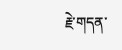རྗེ་གདན་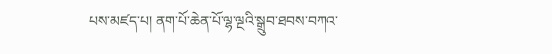པས་མཛད་པ། ནག་པོ་ཆེན་པོ་ལྷ་ལྔའི་སྒྲུབ་ཐབས་བཀའ་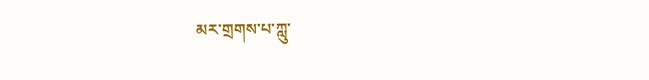མར་གྲགས་པ་ཀླུ་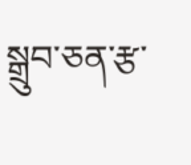སྒྲུབ་ཅན་རྩ་